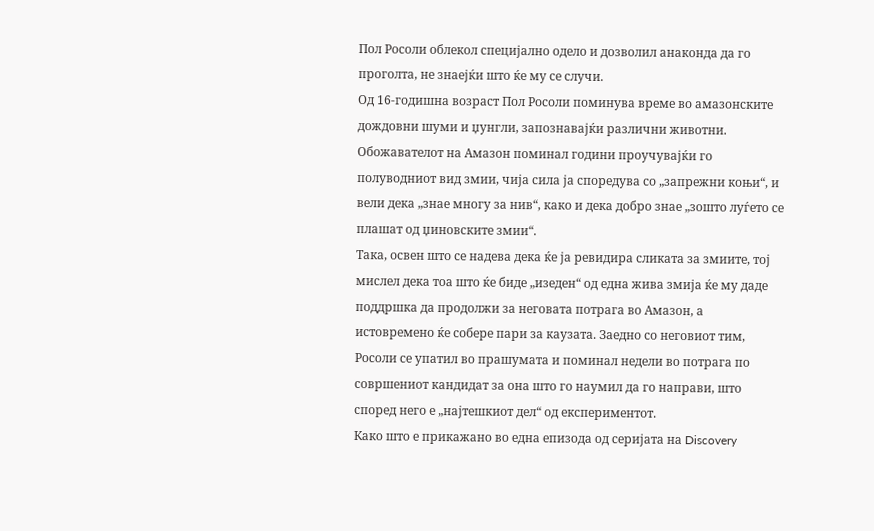Пол Росоли облекол специјално одело и дозволил анаконда да го проголта, не знаејќи што ќе му се случи.
Од 16-годишна возраст Пол Росоли поминува време во амазонските дождовни шуми и џунгли, запознавајќи различни животни. Обожавателот на Амазон поминал години проучувајќи го полуводниот вид змии, чија сила ја споредува со „запрежни коњи“, и вели дека „знае многу за нив“, како и дека добро знае „зошто луѓето се плашат од џиновските змии“.
Така, освен што се надева дека ќе ја ревидира сликата за змиите, тој мислел дека тоа што ќе биде „изеден“ од една жива змија ќе му даде поддршка да продолжи за неговата потрага во Амазон, а истовремено ќе собере пари за каузата. Заедно со неговиот тим, Росоли се упатил во прашумата и поминал недели во потрага по совршениот кандидат за она што го наумил да го направи, што според него е „најтешкиот дел“ од експериментот.
Како што е прикажано во една епизода од серијата на Discovery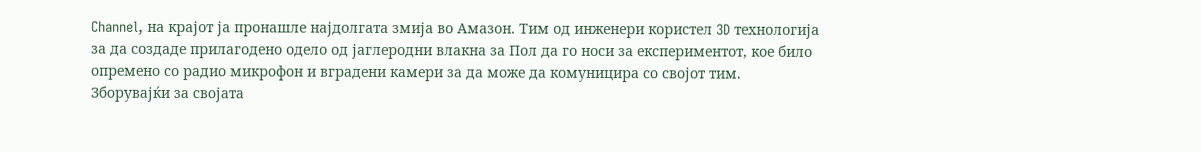Channel, на крајот ја пронашле најдолгата змија во Амазон. Тим од инженери користел 3D технологија за да создаде прилагодено одело од јаглеродни влакна за Пол да го носи за експериментот, кое било опремено со радио микрофон и вградени камери за да може да комуницира со својот тим.
Зборувајќи за својата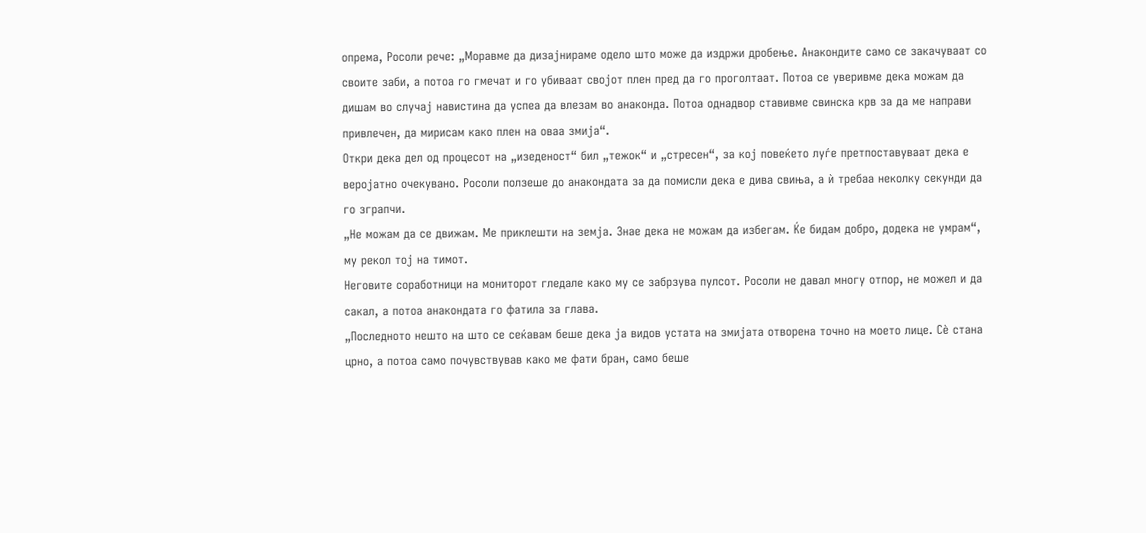опрема, Росоли рече: „Моравме да дизајнираме одело што може да издржи дробење. Анакондите само се закачуваат со своите заби, а потоа го гмечат и го убиваат својот плен пред да го проголтаат. Потоа се уверивме дека можам да дишам во случај навистина да успеа да влезам во анаконда. Потоа однадвор ставивме свинска крв за да ме направи привлечен, да мирисам како плен на оваа змија“.
Откри дека дел од процесот на „изеденост“ бил „тежок“ и „стресен“, за кој повеќето луѓе претпоставуваат дека е веројатно очекувано. Росоли ползеше до анакондата за да помисли дека е дива свиња, а ѝ требаа неколку секунди да го зграпчи.
„Не можам да се движам. Ме приклешти на земја. Знае дека не можам да избегам. Ќе бидам добро, додека не умрам“, му рекол тој на тимот.
Неговите соработници на мониторот гледале како му се забрзува пулсот. Росоли не давал многу отпор, не можел и да сакал, а потоа анакондата го фатила за глава.
„Последното нешто на што се сеќавам беше дека ја видов устата на змијата отворена точно на моето лице. Сè стана црно, а потоа само почувствував како ме фати бран, само беше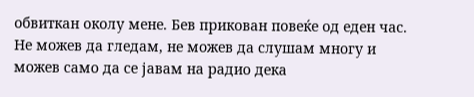обвиткан околу мене. Бев прикован повеќе од еден час. Не можев да гледам, не можев да слушам многу и можев само да се јавам на радио дека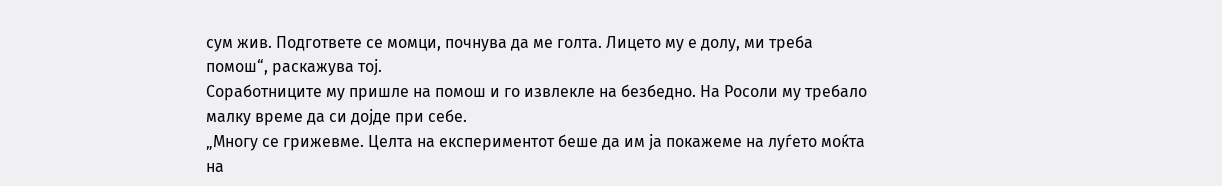сум жив. Подгответе се момци, почнува да ме голта. Лицето му е долу, ми треба помош“, раскажува тој.
Соработниците му пришле на помош и го извлекле на безбедно. На Росоли му требало малку време да си дојде при себе.
„Многу се грижевме. Целта на експериментот беше да им ја покажеме на луѓето моќта на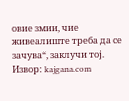овие змии, чие живеалиште треба да се зачува“, заклучи тој.
Извор: kajgana.com